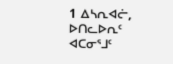1 ᐃᓴᕆᐊᓖ, ᐅᑎᓚᐅᕆᑦ ᐊᑕᓂᕐᒧᑦ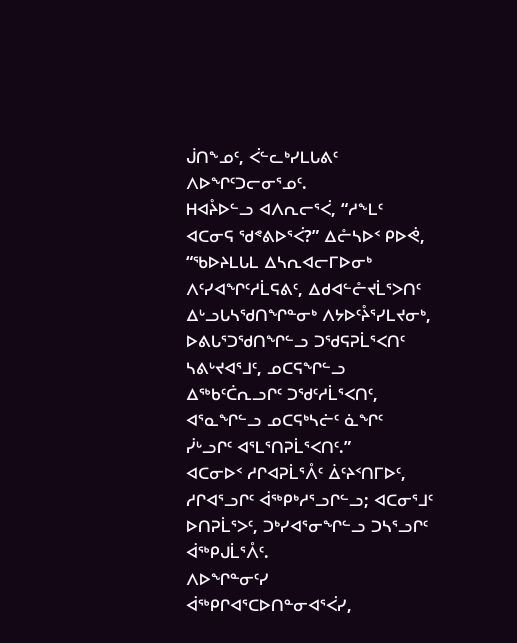ᒎᑎᖕᓄᑦ, ᐹᓪᓚᒃᓯᒪᒐᕕᑦ ᐱᐅᖏᑦᑐᓕᓂᕐᓄᑦ.
ᕼᐊᔧᐅᓪᓗ ᐊᐱᕆᓕᕐᐹ, “ᓱᖕᒪᑦ ᐊᑕᓂᕋ ᖁᕝᕕᐅᕐᐹ?” ᐃᓔᓴᐅᑉ ᑭᐅᕚ, “ᖃᐅᔨᒪᒐᒪ ᐃᓴᕆᐊᓕᒥᐅᓂᒃ ᐱᑦᓯᐊᖏᑦᓱᒫᕋᕕᑦ, ᐃᑯᐊᓪᓔᔪᒫᕐᐳᑎᑦ ᐃᒡᓗᒐᓴᖁᑎᖏᓐᓂᒃ ᐱᔭᐅᑦᔧᕐᓯᒪᔪᓂᒃ, ᐅᕕᒐᕐᑐᖁᑎᖏᓪᓗ ᑐᖁᕋᕈᒫᕐᐸᑎᑦ ᓴᕕᒡᔪᐊᕐᒧᑦ, ᓄᑕᕋᖏᓪᓗ ᐃᖅᑲᑦᑖᕆᓗᒋᑦ ᑐᖁᑦᓱᒫᕐᐸᑎᑦ, ᐊᕐᓇᖏᓪᓗ ᓄᑕᕋᒃᓴᓖᑦ ᓈᖏᑦ ᓰᒡᓗᒋᑦ ᐊᕐᒪᕐᑎᕈᒫᕐᐸᑎᑦ.”
ᐊᑕᓂᐅᑉ ᓱᒋᐊᕈᒫᕐᐰᑦ ᐄᑦᔨᑉᑎᒥᐅᑦ, ᓱᒋᐊᕐᓗᒋᑦ ᐋᖅᑭᒃᓱᕐᓗᒋᓪᓗ; ᐊᑕᓂᕐᒧᑦ ᐅᑎᕈᒫᕐᐳᑦ, ᑐᒃᓯᐊᕐᓂᖏᓪᓗ ᑐᓴᕐᓗᒋᑦ ᐋᖅᑭᒍᒫᕐᐰᑦ.
ᐱᐅᖏᓐᓂᑦᓯ ᐋᖅᑭᒋᐊᕐᑕᐅᑎᓐᓂᐊᕐᐹᓯ,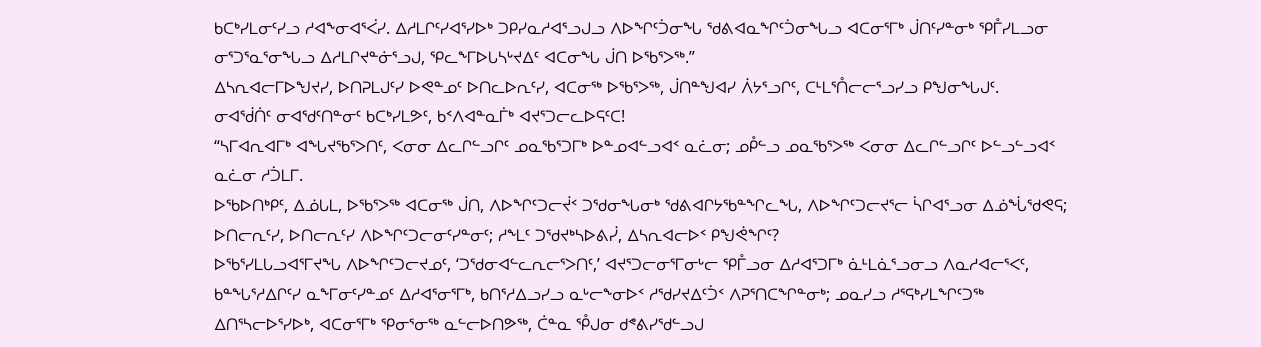ᑲᑕᒃᓯᒪᓂᑦᓯᓗ ᓱᐊᖕᓂᐊᕐᐹᓯ. ᐃᓱᒪᒋᑦᓯᐊᕐᓯᐅᒃ ᑐᑭᓯᓇᓱᐊᕐᓗᒍᓗ ᐱᐅᖏᑦᑑᓂᖓ ᖁᕕᐊᓇᖏᑦᑑᓂᖓᓗ ᐊᑕᓂᕐᒥᒃ ᒎᑎᑦᓯᓐᓂᒃ ᕿᒤᓯᒪᓗᓂ ᓂᕐᑐᕐᓇᕐᓂᖓᓗ ᐃᓱᒪᒋᔪᓐᓃᕐᓗᒍ, ᕿᓚᖕᒥᐅᒐᓴᒡᔪᐃᑦ ᐊᑕᓂᖓ ᒎᑎ ᐅᖃᕐᐳᖅ.”
ᐃᓴᕆᐊᓕᒥᐅᖑᔪᓯ, ᐅᑎᕈᒪᒍᑦᓯ ᐅᕙᓐᓄᑦ ᐅᑎᓚᐅᕆᑦᓯ, ᐊᑕᓂᖅ ᐅᖃᕐᐳᖅ, ᒎᑎᓐᖑᐊᓯ ᐲᔭᕐᓗᒋᑦ, ᑕᒻᒪᕐᑍᓕᓕᕐᓗᓯᓗ ᑭᖑᓂᖓᒍᑦ.
ᓂᐊᖂᑏᑦ ᓂᐊᖁᑦᑎᓐᓂᑦ ᑲᑕᒃᓯᒪᕗᑦ, ᑲᑉᐱᐊᓐᓇᒦᒃ ᐊᔪᕐᑐᓕᓚᐅᕋᑦᑕ!
“ᓴᒥᐊᕆᐊᒥᒃ ᐊᖓᔪᖃᕐᐳᑎᑦ, ᐸᓂᓂ ᐃᓚᒋᓪᓗᒋᑦ ᓄᓇᖃᕐᑐᒥᒃ ᐅᓐᓄᐊᓪᓗᐊᑉ ᓇᓛᓂ; ᓄᑬᓪᓗ ᓄᓇᖃᕐᐳᖅ ᐸᓂᓂ ᐃᓚᒋᓪᓗᒋᑦ ᐅᓪᓗᓪᓗᐊᑉ ᓇᓛᓂ ᓱᑑᒪᒥ.
ᐅᖃᐅᑎᒃᑭᑦ, ᐃᓅᒐᒪ, ᐅᖃᕐᐳᖅ ᐊᑕᓂᖅ ᒎᑎ, ᐱᐅᖏᑦᑐᓕᔫᑉ ᑐᖁᓂᖓᓂᒃ ᖁᕕᐊᒋᔭᖃᓐᖏᓚᖓ, ᐱᐅᖏᑦᑐᓕᔪᕐᓕ ᓵᒋᐊᕐᓗᓂ ᐃᓅᖔᖁᕙᕋ; ᐅᑎᓕᕆᑦᓯ, ᐅᑎᓕᕆᑦᓯ ᐱᐅᖏᑦᑐᓕᓂᑦᓯᓐᓂᑦ; ᓱᖕᒪᑦ ᑐᖁᔪᒃᓴᐅᕕᓰ, ᐃᓴᕆᐊᓕᐅᑉ ᑭᖑᕚᖏᑦ?
ᐅᖃᕐᓯᒪᒐᓗᐊᕐᒥᔪᖓ ᐱᐅᖏᑦᑐᓕᔪᓄᑦ, ‘ᑐᖁᓂᐊᓪᓚᕆᓕᕐᐳᑎᑦ,’ ᐊᔪᕐᑐᓕᓂᕐᒥᓂᒡᓕ ᕿᒤᓗᓂ ᐃᓱᐊᕐᑐᒥᒃ ᓈᒻᒪᓈᕐᓗᓂᓗ ᐱᓇᓱᐊᓕᕐᐸᑦ,
ᑲᓐᖓᕐᓱᐃᒋᑦᓯ ᓇᖕᒥᓂᑦᓯᓐᓄᑦ ᐃᓱᐊᕐᓂᕐᒥᒃ, ᑲᑎᕐᓱᐃᓗᓯᓗ ᓇᒡᓕᖕᓂᐅᑉ ᓱᖁᓯᔪᐃᑦᑑᑉ ᐱᕈᕐᑎᑕᖏᓐᓂᒃ; ᓄᓇᓯᓗ ᓱᕐᕋᒃᓯᒪᖏᑦᑐᖅ ᐃᑎᕐᓴᓕᐅᕐᓯᐅᒃ, ᐊᑕᓂᕐᒥᒃ ᕿᓂᕐᓂᖅ ᓇᓪᓕᐅᑎᕗᖅ, ᑖᓐᓇ ᕾᒍᓂ ᑯᕝᕕᓯᖁᓪᓗᒍ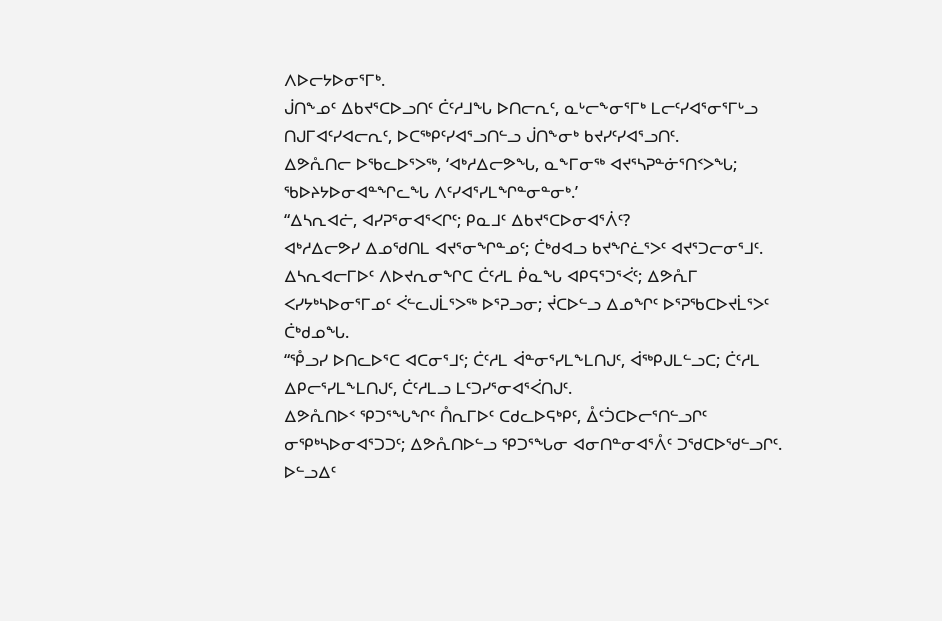ᐱᐅᓕᔭᐅᓂᕐᒥᒃ.
ᒎᑎᖕᓄᑦ ᐃᑲᔪᕐᑕᐅᓗᑎᑦ ᑖᑦᓱᒧᖓ ᐅᑎᓕᕆᑦ, ᓇᒡᓕᖕᓂᕐᒥᒃ ᒪᓕᑦᓯᐊᕐᓂᕐᒥᒡᓗ ᑎᒍᒥᐊᑦᓯᐊᓕᕆᑦ, ᐅᑕᖅᑭᑦᓯᐊᕐᓗᑎᓪᓗ ᒎᑎᖕᓂᒃ ᑲᔪᓯᑦᓯᐊᕐᓗᑎᑦ.
ᐃᕗᕅᑎᓕ ᐅᖃᓚᐅᕐᐳᖅ, ‘ᐊᒃᓱᐃᓕᕗᖓ, ᓇᖕᒥᓂᖅ ᐊᔪᕐᓴᕈᓐᓃᕐᑎᑉᐳᖓ; ᖃᐅᔨᔭᐅᓂᐊᓐᖏᓚᖓ ᐱᑦᓯᐊᕐᓯᒪᖏᓐᓂᓐᓂᒃ.’
“ᐃᓴᕆᐊᓖ, ᐊᓯᕈᕐᓂᐊᕐᐸᒋᑦ; ᑭᓇᒧᑦ ᐃᑲᔪᕐᑕᐅᓂᐊᕐᐲᑦ?
ᐊᒃᓱᐃᓕᕗᓯ ᐃᓄᖁᑎᒪ ᐊᔪᕐᓂᖏᓐᓄᑦ; ᑖᒃᑯᐊᓗ ᑲᔪᖏᓛᕐᐳᑦ ᐊᔪᕐᑐᓕᓂᕐᒧᑦ.
ᐃᓴᕆᐊᓕᒥᐅᑦ ᐱᐅᔪᕆᓂᖏᑕ ᑖᑦᓱᒪ ᑮᓇᖓ ᐊᑭᕋᕐᑐᕐᐹᑦ; ᐃᕗᕅᒥ ᐸᓯᔭᒃᓴᐅᓂᕐᒥᓄᑦ ᐹᓪᓚᒍᒫᕐᐳᖅ ᐅᕐᕈᓗᓂ; ᔫᑕᐅᓪᓗ ᐃᓄᖏᑦ ᐅᕐᕈᖃᑕᐅᔪᒫᕐᐳᑦ ᑖᒃᑯᓄᖓ.
“ᕾᓗᓯ ᐅᑎᓚᐅᕐᑕ ᐊᑕᓂᕐᒧᑦ; ᑖᑦᓱᒪ ᐋᓐᓂᕐᓯᒪᖕᒪᑎᒍᑦ, ᐋᖅᑭᒍᒪᓪᓗᑕ; ᑖᑦᓱᒪ ᐃᑭᓕᕐᓯᒪᖕᒪᑎᒍᑦ, ᑖᑦᓱᒪᓗ ᒪᑦᑐᓯᕐᓂᐊᕐᐹᑎᒍᑦ.
ᐃᕗᕅᑎᐅᑉ ᕿᑐᕐᖓᖏᑦ ᑍᕆᒥᐅᑦ ᑕᑯᓚᐅᕋᒃᑭᑦ, ᐂᑦᑑᑕᐅᓕᕐᑎᓪᓗᒋᑦ ᓂᕿᒃᓴᐅᓂᐊᕐᑐᑐᑦ; ᐃᕗᕅᑎᐅᓪᓗ ᕿᑐᕐᖓᓂ ᐊᓂᑎᓐᓂᐊᕐᐰᑦ ᑐᖁᑕᐅᖁᓪᓗᒋᑦ.
ᐅᓪᓗᐃᑦ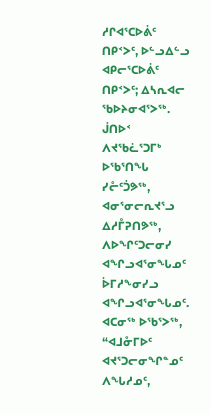ᓱᒋᐊᕐᑕᐅᕖᑦ ᑎᑭᑉᐳᑦ, ᐅᓪᓗᐃᓪᓗ ᐊᑭᓕᕐᑕᐅᕖᑦ ᑎᑭᑉᐳᑦ; ᐃᓴᕆᐊᓕ ᖃᐅᔨᓂᐊᕐᐳᖅ. ᒎᑎᐅᑉ ᐱᔪᖃᓛᕐᑐᒥᒃ ᐅᖃᕐᑎᖓ ᓯᓔᑦᑑᕗᖅ, ᐊᓂᕐᓂᓕᕆᔪᕐᓗ ᐃᓱᒤᕈᑎᕗᖅ, ᐱᐅᖏᑦᑐᓕᓂᓯ ᐊᖏᓗᐊᕐᓂᖓᓄᑦ ᐆᒥᓱᖕᓂᓯᓗ ᐊᖏᓗᐊᕐᓂᖓᓄᑦ.
ᐊᑕᓂᖅ ᐅᖃᕐᐳᖅ, “ᐊᒧᓁᒥᐅᑦ ᐊᔪᕐᑐᓕᓂᖏᓐᓄᑦ ᐱᖓᓱᓄᑦ,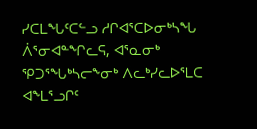ᓯᑕᒪᖓᑦᑕᓪᓗ ᓱᒋᐊᕐᑕᐅᓂᒃᓴᖓ ᐲᕐᓂᐊᓐᖏᓚᕋ, ᐊᕐᓇᓂᒃ ᕿᑐᕐᖓᒃᓴᓕᖕᓂᒃ ᐱᓚᒃᓯᓚᐅᕐᒪᑕ ᐊᖕᒪᕐᓗᒋᑦ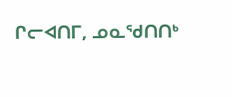ᒋᓕᐊᑎᒥ, ᓄᓇᖁᑎᑎᒃ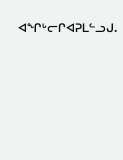ᐊᖏᒡᓕᒋᐊᕈᒪᓪᓗᒍ.